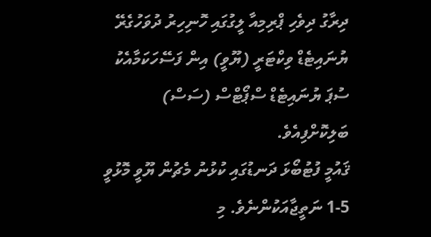ދިރާގު ދިވެހި ޕްރިމިއާ ލީގުގައި ހޮނިހިރު ދުވަހުގެރޭ ޔުނައިޓެޑް ވިކްޓަރީ (ޔޫވީ) އިން ފަސޭހަކަމާއެކު ސުޕަ ޔުނައިޓެޑް ސްޕޯޓްސް (ސަސް) ބަލިކޮށްފިއެވެ.
ޤައުމީ ފުޓުބޯޅަ ދަނޑުގައި ކުޅުނު މެޗުން ޔޫވީ މޮޅުވީ 5-1 ނަތީޖާއަކުންނެވެ. މި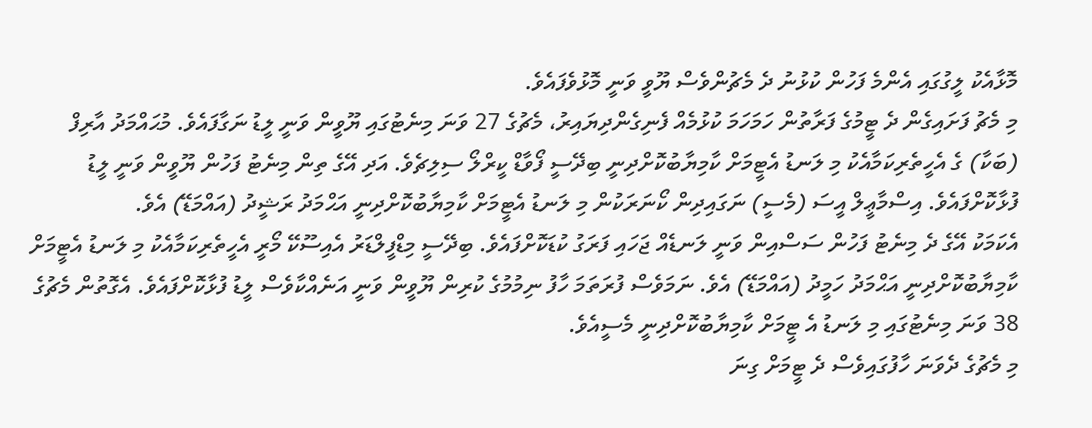މޮޅާއެކު ލީގުގައި އެންމެ ފަހުން ކުޅުނު ދެ މެޗުންވެސް ޔޫވީ ވަނީ މޮޅުވެފައެވެ.
މި މެޗު ފަށައިގެން ދެ ޓީމުގެ ފަރާތުން ހަމަހަމަ ކުޅުމެއް ފެނިގެންދިޔައިރު، މެޗުގެ 27 ވަނަ މިނެޓުގައި ޔޫވީން ވަނީ ލީޑު ނަގާފައެވެ. މުޙައްމަދު އާރިފް (ބަކާ) ގެ އެހީތެރިކަމާއެކު މި ލަނޑު އެޓީމަށް ކާމިޔާބުކޮށްދިނީ ބިދޭސީ ފޯވާޑް ކީރްލޯ ސިލިޗެވެ. އަދި އޭގެ ތިން މިނެޓު ފަހުން ޔޫވީން ވަނީ ލީޑު ފުޅާކޮށްފައެވެ. އިސްމާޢީލް އީސަ (މެސީ) ނަގައިދިން ކޯނަރަކުން މި ލަނޑު އެޓީމަށް ކާމިޔާބުކޮށްދިނީ އަޙްމަދު ރަޝީދު (އައްމަޑޭ) އެވެ.
އެކަމަކު އޭގެ ދެ މިނެޓު ފަހުން ސަސްއިން ވަނީ ލަނޑެއް ޖަހައި ފަރަގު ކުޑަކޮށްފައެވެ. ބިދޭސީ މިޑްފީލްޑަރު އެއިސޫކޭ މޯރީ އެހީތެރިކަމާއެކު މި ލަނޑު އެޓީމަށް ކާމިޔާބުކޮށްދިނީ އަޙްމަދު ހަމީދު (އައްމަޑޭ) އެވެ. ނަމަވެސް ފުރަތަމަ ހާފު ނިމުމުގެ ކުރިން ޔޫވީން ވަނީ އަނެއްކާވެސް ލީޑު ފުޅާކޮށްފައެވެ. އެގޮތުން މެޗުގެ 38 ވަނަ މިނެޓުގައި މި ލަނޑު އެ ޓީމަށް ކާމިޔާބުކޮށްދިނީ މެސީއެވެ.
މި މެޗުގެ ދެވަނަ ހާފުގައިވެސް ދެ ޓީމަށް ގިނަ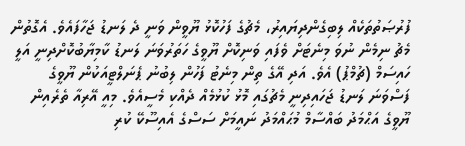ފުރުޞަތުތަކެއް ލިބިގެންދިޔައިރު، މެޗުގެ ފަހުކޮޅު ޔޫވީން ވަނީ ދެ ލަނޑު ޖަހާފައެވެ. އެގޮތުން މެޗު ނިމެން ނުވަ މިނެޓަށް ވެފައި ވަނިކޮށް ޔޫވީގެ ހަތަރުވަނަ ލަނޑު ކާމިޔާބުކޮށްދިނީ އަލީ ހައިސަމް (ޗުމްޕު) އެވެ. އަދި އޭގެ ތިން މިނެޓު ފަހުން ލިބުނު ޕެނަލްޓީއަކުން ޔޫވީގެ ފަސްވަނަ ލަނޑު ޖަހައިދިނީ މެޗުގައި މޮޅު ކުޅުމެއް ދެއްކި މެސީއެވެ. މިއީ އޭރިއާ ތެރެއިން ޔޫވީގެ އަޙްމަދު ބައްސާމް މުޙައްމަދު ނައީމަށް ސަސްގެ އެއިސޫކޭ ކުރި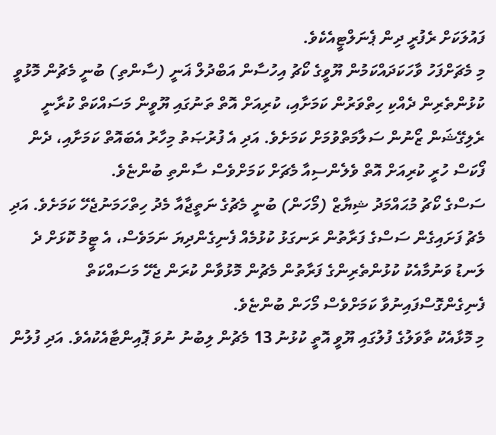ފައުލަކަށް ރެފުރީ ދިން ޕެނަލްޓީއެކެވެ.
މި މެޗަށްފަހު ވާހަކަދައްކަމުން ޔޫވީގެ ކޯޗު އިހުސާން އަބްދުލް ޣަނީ (ސާންތި) ބުނީ މެޗުން މޮޅުވީ ކުޅުންތެރިން ދެއްކި ހިތްވަރުން ކަމަށާއި، ކުރިއަށް އޮތް ތަނުގައި ޔޫވީން މަސައްކަތް ކުރާނީ ރެލިގޭޝަން ޒޯނުން ސަލާމަތްވުމަށް ކަމަށެވެ. އަދި އެ ފުރުޞަތު މިހާރު އެބައޮތް ކަމަށާއި، ދެން ފޯކަސް ހުރީ ކުރިއަށް އޮތް ވެލެންސިއާ މެޗަށް ކަމަށްވެސް ސާންތި ބުންޏެވެ.
ސަސްގެ ކޯޗު މުޙައްމަދު ޝިޔާޒް (މޯހަން) ބުނީ މެޗުގެ ނަތީޖާއާ މެދު ހިތްހަމަނުޖެހޭ ކަމަށެވެ. އަދި މެޗު ފަށައިގެން ސަސްގެ ފަރާތުން ރަނގަޅު ކުޅުމެއް ފެނިގެންދިޔަ ނަމަވެސް، އެ ޓީމު ކޮޅަށް ދެ ލަނޑު ވަނުމާއެކު ކުޅުންތެރިންގެ ފަރާތުން މެޗުން މޮޅުވާން ކުރަން ޖެހޭ މަސައްކަތް ފެނިގެންގޮސްފައިނުވާ ކަމަށްވެސް މޯހަން ބުންޏެވެ.
މި މޮޅާއެކު ތާވަލުގެ ފުލުގައި ޔޫވީ އޮތީ ކުޅުނު 13 މެޗުން ލިބުނު ނުވަ ޕޮއިންޓާއެކުއެވެ. އަދި ފުލުން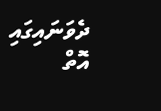ދެވަނައިގައި އޮތް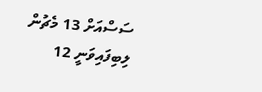ސަސްއަށް 13 މެޗުން ލިބިފައިވަނީ 12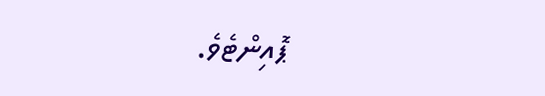ޕޮއިންޓެވެ.